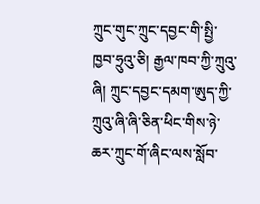ཀྲུང་གུང་ཀྲུང་དབྱང་གི་སྤྱི་ཁྱབ་ཧྲུའུ་ཅི། རྒྱལ་ཁབ་ཀྱི་ཀྲུའུ་ཞི། ཀྲུང་དབྱང་དམག་ཨུད་ཀྱི་ཀྲུའུ་ཞི་ཞི་ཅིན་ཕིང་གིས་ཉེ་ཆར་ཀྲུང་གོ་ཞིང་ལས་སློབ་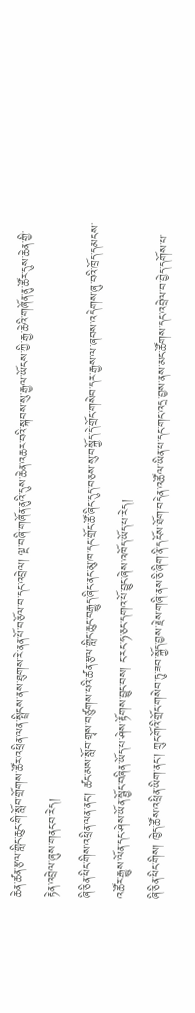ཆེན་ཚན་རྩལ་གླིང་ཆུང་གི་སློབ་གྲོགས་ཚོར་འཕྲིན་ལན་སྤྲིངས་ནས་ཐུགས་རེ་ནན་པོ་བཅོལ་བ་དང་འབྲེལ། ལྔ་བཞི་གཞོན་ནུའི་དུས་ཆེན་འཆར་བའི་སྐབས་སུ་རྒྱལ་ཡོངས་ཀྱི་རྒྱ་ཆེའི་གཞོན་ནུ་ཚོར་དུས་ཆེན་གྱི་རྟེན་འབྲེལ་ཞུས་གནང་བ་རེད།
ཞི་ཅིན་ཕིང་གིས་འཕྲིན་ལན་ནང་། ཚང་མས་སློབ་གྲྭས་བཙུགས་པའི་ཚན་རྩལ་གླིང་ཆུང་བརྒྱུད་ཞིང་ནང་མུ་ཁ་དང་གྲོང་ཚོ་ཞིང་དུད་བཅས་སུ་བསྐྱོད་དེ་གྲོང་གསེབ་དར་རྒྱས་ལ་ཞབས་འདེགས་ཞུ་བའི་ཁྲོད་དམངས་འཚོར་རྒྱུས་ལོན་དང་ཤེས་ཡོན་སྦྱོང་བཞིན་ཡོད་པ་ཤེས་རྟོགས་བྱུང་བས། ང་རང་ཧ་ཅང་དགའ་པོ་བྱུང་ཞེས་འཁོད་ཡོད་པ་རེད།
ཞི་ཅིན་ཕིང་གིས། ཁྱེད་ཚོས་འཕྲིན་ཡིག་ནང་། ཀྲུང་གོའི་གྲོང་གསེབ་ཏུ་ཟབ་སྐྱོད་བྱས་རྗེས་གཞི་ནས་ཅི་ཞིག་ནི་དངོས་ཐོག་བདེན་འཚོལ་ཡིན་པ་དང་གང་འདྲ་བྱས་ནས་མང་ཚོགས་དང་འབྲེལ་བ་བྱེད་དགོས་པ་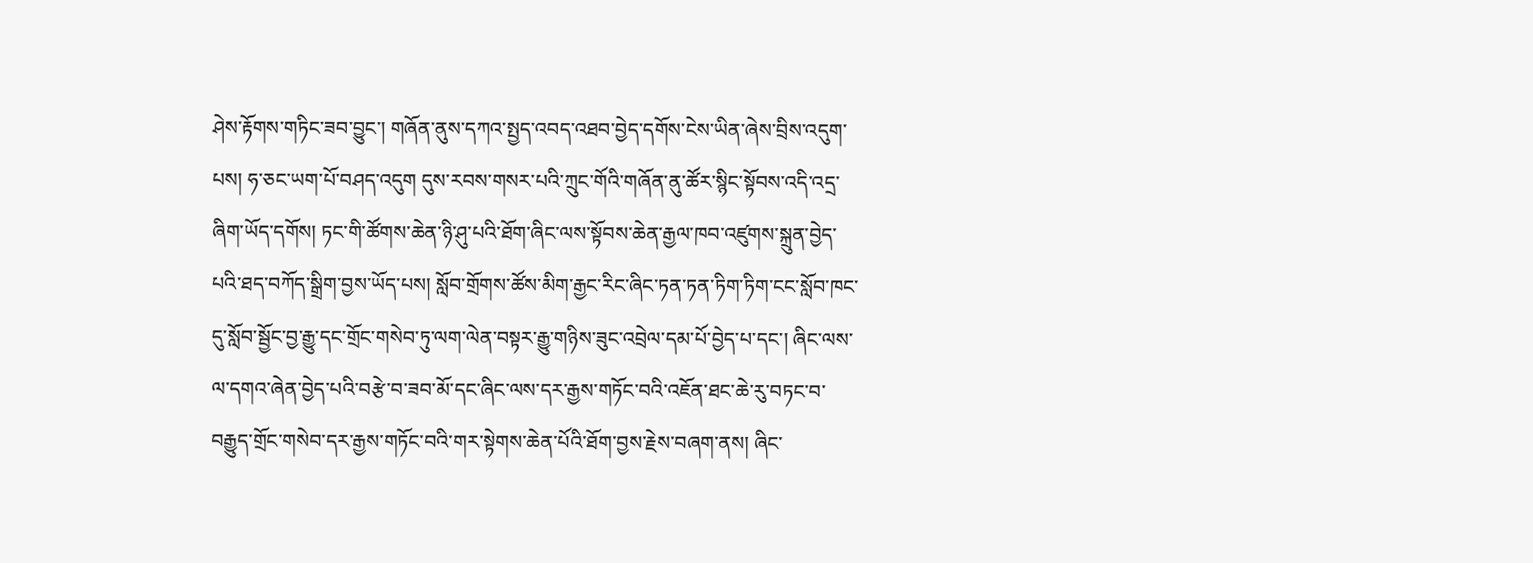ཤེས་རྟོགས་གཏིང་ཟབ་བྱུང་། གཞོན་ནུས་དཀའ་སྤྱད་འབད་འཐབ་བྱེད་དགོས་ངེས་ཡིན་ཞེས་བྲིས་འདུག་པས། ཧ་ཅང་ཡག་པོ་བཤད་འདུག དུས་རབས་གསར་པའི་ཀྲུང་གོའི་གཞོན་ནུ་ཚོར་སྙིང་སྟོབས་འདི་འདྲ་ཞིག་ཡོད་དགོས། ཏང་གི་ཚོགས་ཆེན་ཉི་ཤུ་པའི་ཐོག་ཞིང་ལས་སྟོབས་ཆེན་རྒྱལ་ཁབ་འཛུགས་སྐྲུན་བྱེད་པའི་ཐད་བཀོད་སྒྲིག་བྱས་ཡོད་པས། སློབ་གྲོགས་ཚོས་མིག་རྒྱང་རིང་ཞིང་ཏན་ཏན་ཏིག་ཏིག་ངང་སློབ་ཁང་དུ་སློབ་སྦྱོང་བྱ་རྒྱུ་དང་གྲོང་གསེབ་ཏུ་ལག་ལེན་བསྟར་རྒྱུ་གཉིས་ཟུང་འབྲེལ་དམ་པོ་བྱེད་པ་དང་། ཞིང་ལས་ལ་དགའ་ཞེན་བྱེད་པའི་བརྩེ་བ་ཟབ་མོ་དང་ཞིང་ལས་དར་རྒྱས་གཏོང་བའི་འཇོན་ཐང་ཆེ་རུ་བཏང་བ་བརྒྱུད་གྲོང་གསེབ་དར་རྒྱས་གཏོང་བའི་གར་སྟེགས་ཆེན་པོའི་ཐོག་བྱས་རྗེས་བཞག་ནས། ཞིང་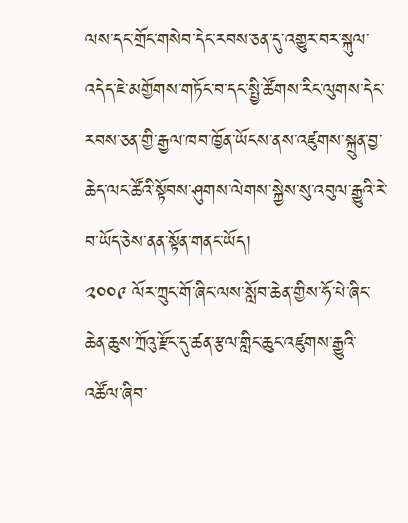ལས་དང་གྲོང་གསེབ་དེང་རབས་ཅན་དུ་འགྱུར་བར་སྐུལ་འདེད་ཇེ་མགྱོགས་གཏོང་བ་དང་སྤྱི་ཚོགས་རིང་ལུགས་དེང་རབས་ཅན་གྱི་རྒྱལ་ཁབ་ཁྱོན་ཡོངས་ནས་འཛུགས་སྐྲུན་བྱ་ཆེད་ལང་ཚོའི་སྟོབས་ཤུགས་ལེགས་སྐྱེས་སུ་འབུལ་རྒྱུའི་རེ་བ་ཡོད་ཅེས་ནན་སྟོན་གནང་ཡོད།
༢༠༠༩ ལོར་ཀྲུང་གོ་ཞིང་ལས་སློབ་ཆེན་གྱིས་ཧོ་པེ་ཞིང་ཆེན་ཆུས་ཀྲོའུ་རྫོང་དུ་ཚན་རྩལ་གླིང་ཆུང་འཛུགས་རྒྱུའི་འཚོལ་ཞིབ་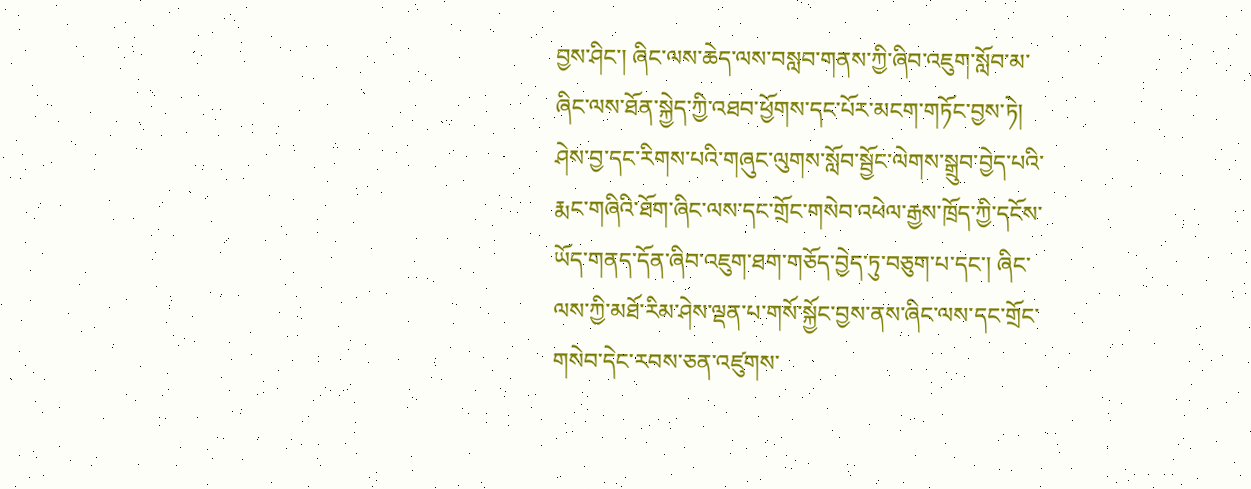བྱས་ཤིང་། ཞིང་ལས་ཆེད་ལས་བསླབ་གནས་ཀྱི་ཞིབ་འཇུག་སློབ་མ་ཞིང་ལས་ཐོན་སྐྱེད་ཀྱི་འཐབ་ཕྱོགས་དང་པོར་མངག་གཏོང་བྱས་ཏེ། ཤེས་བྱ་དང་རིགས་པའི་གཞུང་ལུགས་སློབ་སྦྱོང་ལེགས་སྒྲུབ་བྱེད་པའི་རྨང་གཞིའི་ཐོག་ཞིང་ལས་དང་གྲོང་གསེབ་འཕེལ་རྒྱས་ཁྲོད་ཀྱི་དངོས་ཡོད་གནད་དོན་ཞིབ་འཇུག་ཐག་གཅོད་བྱེད་ཏུ་བཅུག་པ་དང་། ཞིང་ལས་ཀྱི་མཐོ་རིམ་ཤེས་ལྡན་པ་གསོ་སྐྱོང་བྱས་ནས་ཞིང་ལས་དང་གྲོང་གསེབ་དེང་རབས་ཅན་འཛུགས་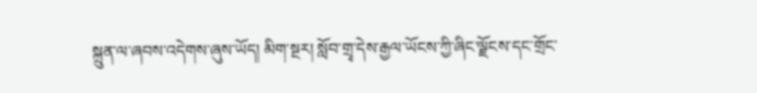སྐྲུན་ལ་ཞབས་འདེགས་ཞུས་ཡོད། མིག་སྔར། སློབ་གྲྭ་དེས་རྒྱལ་ཡོངས་ཀྱི་ཞིང་ལྗོངས་དང་གྲོང་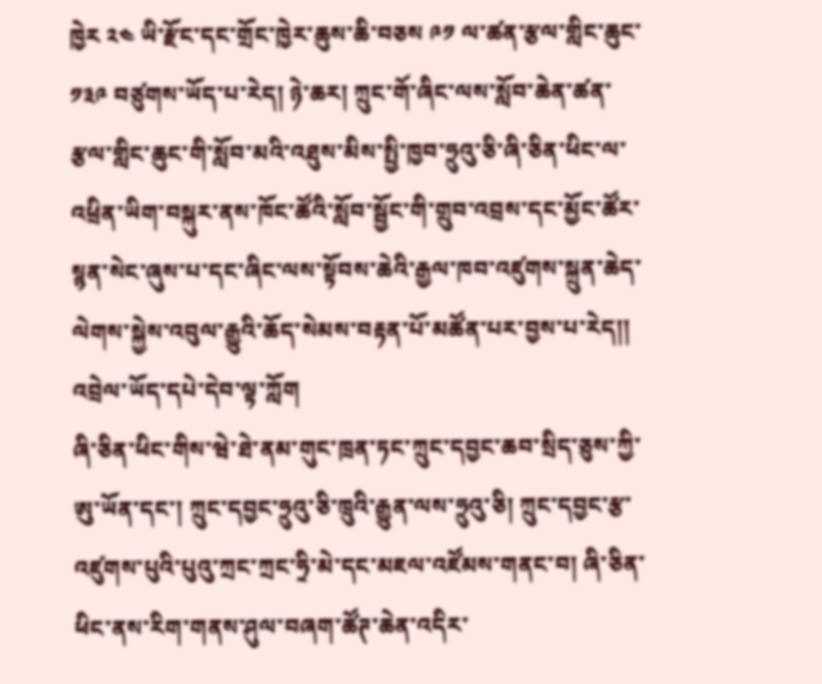ཁྱེར ༢༤ ཡི་རྫོང་དང་གྲོང་ཁྱེར་ཆུས་ཆི་བཅས ༩༡ ལ་ཚན་རྩལ་གླིང་ཆུང་ ༡༣༩ བཙུགས་ཡོད་པ་རེད། ཉེ་ཆར། ཀྲུང་གོ་ཞིང་ལས་སློབ་ཆེན་ཚན་རྩལ་གླིང་ཆུང་གི་སློབ་མའི་འཐུས་མིས་སྤྱི་ཁྱབ་ཧྲུའུ་ཅི་ཞི་ཅིན་ཕིང་ལ་འཕྲིན་ཡིག་བསྐུར་ནས་ཁོང་ཚོའི་སློབ་སྦྱོང་གི་གྲུབ་འབྲས་དང་མྱོང་ཚོར་སྙན་སེང་ཞུས་པ་དང་ཞིང་ལས་སྟོབས་ཆེའི་རྒྱལ་ཁབ་འཛུགས་སྐྲུན་ཆེད་ལེགས་སྐྱེས་འབུལ་རྒྱུའི་ཆོད་སེམས་བརྟན་པོ་མཚོན་པར་བྱས་པ་རེད།།
འབྲེལ་ཡོད་དཔེ་དེབ་ལྟ་ཀློག
ཞི་ཅིན་ཕིང་གིས་ཝེ་ཐེ་ནམ་གུང་ཁྲན་ཏང་ཀྲུང་དབྱང་ཆབ་སྲིད་ཅུས་ཀྱི་ཨུ་ཡོན་དང་། ཀྲུང་དབྱང་ཧྲུའུ་ཅི་ཁྲུའི་རྒྱུན་ལས་ཧྲུའུ་ཅི། ཀྲུང་དབྱང་རྩ་འཛུགས་པུའི་པུའུ་ཀྲང་ཀྲང་ཧྲི་མེ་དང་མཇལ་འཛོམས་གནང་བ། ཞི་ཅིན་ཕིང་ནས་རིག་གནས་ཤུལ་བཞག་ཚོཊ་ཆེན་འདིར་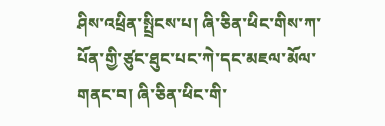ཤིས་འཕྲིན་སྤྲིངས་པ། ཞི་ཅིན་ཕིང་གིས་ཀ་པོན་གྱི་ཙུང་ཐུང་པང་ཀེ་དང་མཇལ་མོལ་གནང་བ། ཞི་ཅིན་ཕིང་གི་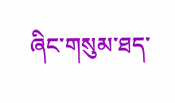ཞིང་གསུམ་ཐད་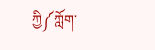ཀྱི༼ཀློག་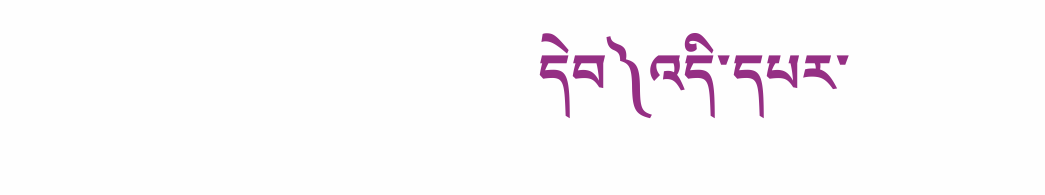དེབ༽འདི་དཔར་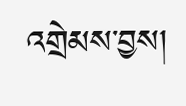འགྲེམས་བྱས།